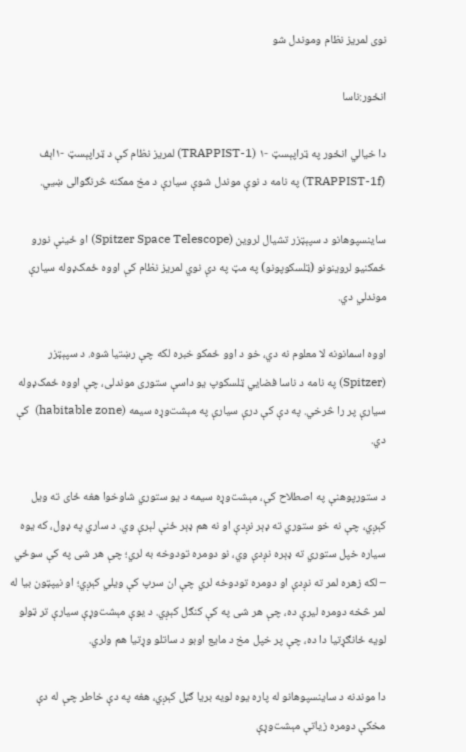نوی لمریز نظام وموندل شو

انځور:ناسا

دا خیالي انځور په ټراپېسټ -۱ (TRAPPIST-1) لمریز نظام کې د ټراپېسټ -۱اېف (TRAPPIST-1f) په نامه د نوې موندل شوې سیارې د مخ ممکنه څرنګوالی ښيي.

ساینسپوهانو د سپېټزر تشیال لروین (Spitzer Space Telescope) او ځینې نورو ځمکنيو لروینونو (ټلسکوپونو) په مټ په دې نوي لمریز نظام کې اووه ځمک‌ډوله سیارې موندلي دي.

اووه اسمانونه لا معلوم نه دي، خو د اوو ځمکو خبره لکه چې رښتیا شوه. د سپېټزر (Spitzer) په نامه د ناسا فضايي ټلسکوپ یو داسې ستوری موندلی، چې اووه ځمک‌ډوله سیارې پر را څرخي. په دې کې درې سیارې په مېشت‌وړه سیمه (habitable zone)  کې دي.

د ستورپوهنې په اصطلاح کې، مېشت‌وړه سیمه د یو ستوري شاوخوا هغه ځای ته ویل کېږي، چې نه خو ستوري ته ډېر نږدې او نه هم ډېر ځنې لېرې وي. د ساري په ډول، که یوه سیاره خپل ستوري ته ډېره نږدې وي، نو دومره تودوخه به لري؛ چې هر شی په کې سوځي – لکه زهره لمر ته نږدې او دومره تودوخه لري چې ان سرپ کې ویلي کېږي؛ او نیپټون بیا له لمر څخه دومره لیرې ده، چې هر شی په کې کنګل کېږي. د یوې مېشت‌وړې سیارې تر ټولو لویه ځانګړتیا دا ده، چې پر خپل مخ د مایع اوبو د ساتلو وړتیا هم ولري.

دا موندنه د ساینسپوهانو له پاره یوه لویه بریا ګڼل کېږي، هغه په دې خاطر چې له دې مخکې دومره زیاتې مېشت‌وړې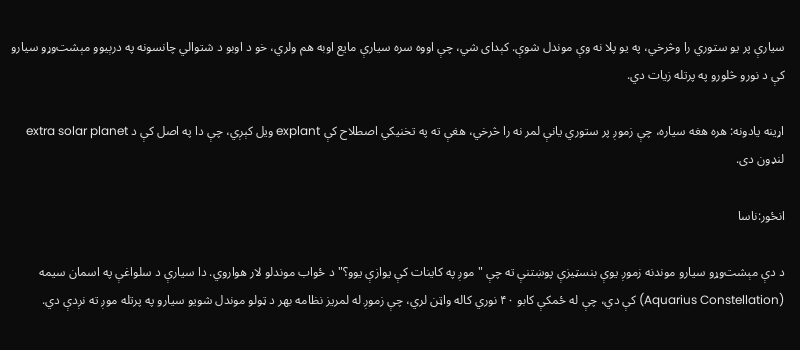سیارې پر یو ستوري را وڅرخي، په یو پلا نه وې موندل شوې. کېدای شي، چې اووه سره سیارې مایع اوبه هم ولري، خو د اوبو د شتوالي چانسونه په درېیوو مېشت‌وړو سیارو کې د نورو څلورو په پرتله زیات دي.

اړینه یادونه: هره هغه سیاره، چې زموږ پر ستوري یانې لمر نه را څرخي، هغې ته په تخنیکي اصطلاح کې explant ویل کېږي، چې دا په اصل کې د extra solar planet  لنډون دی.

انځور:ناسا

د دې مېشت‌وړو سیارو موندنه زموږ یوې بنسټيزې پوښتنې ته چې "موږ په کاینات کې یوازې یوو؟" د ځواب موندلو لار هواروي. دا سیارې د سلواغې په اسمان ‌سیمه (Aquarius Constellation) کې دي، چې له ځمکې کابو ۴۰ نوري کاله واټن لري، چې زموږ له لمریز نظامه بهر د ټولو موندل شویو سیارو په پرتله موږ ته نږدې دي.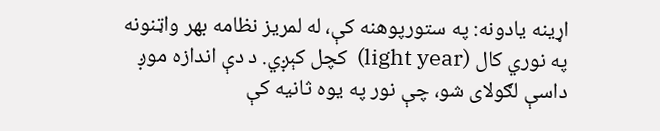اړینه یادونه: په ستورپوهنه کې، له لمریز نظامه بهر واټنونه په نوري کال (light year)  کچل کېږي. د دې اندازه موږ داسې لګولای شو، چې نور په یوه ثانیه کې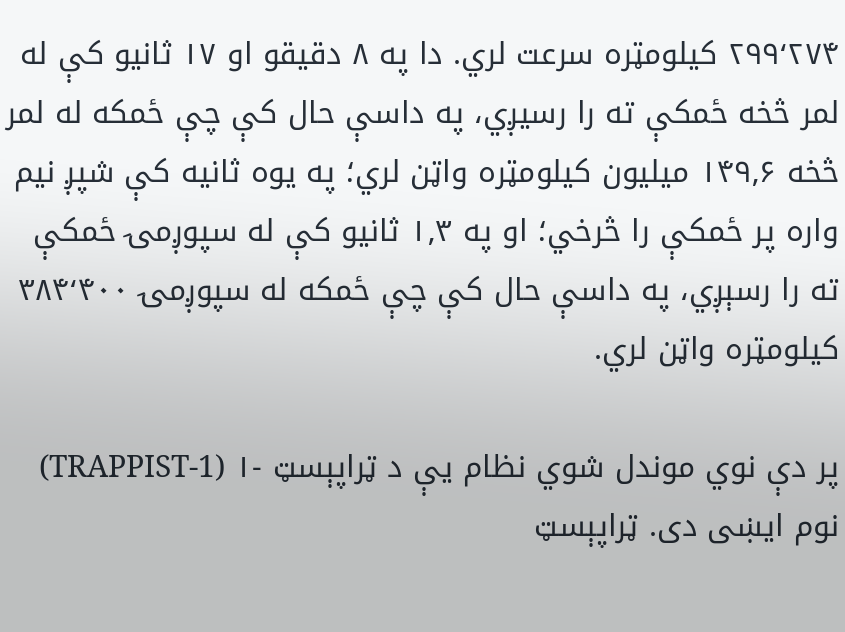۲۹۹٬۲۷۴ کیلومټره سرعت لري. دا په ۸ دقیقو او ۱۷ ثانیو کې له لمر څخه ځمکې ته را رسیږي، په داسې حال کې چې ځمکه له لمر څخه ۱۴۹٫۶ ميلیون کیلومټره واټن لري؛ په یوه ثانیه کې شپږ نیم واره پر ځمکې را څرخي؛ او په ۱٫۳ ثانیو کې له سپوږمۍ ځمکې ته را رسېږي، په داسې حال کې چې ځمکه له سپوږمۍ ۳۸۴٬۴۰۰ کیلومټره واټن لري.

پر دې نوي موندل شوي نظام یې د ټراپېسټ -۱ (TRAPPIST-1) نوم ایښی دی. ټراپېسټ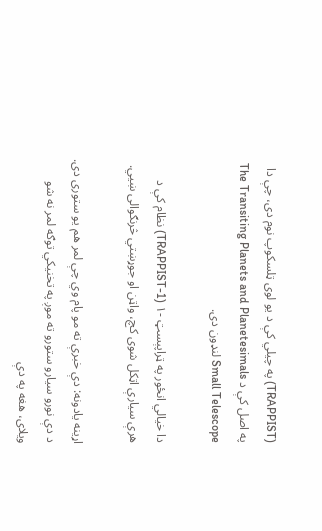(TRAPPIST) په چیلي کې د یو لوی ټلسکوپ نوم دی، چې دا په اصل کې د The Transiting Planets and Planetesimals Small Telescope لنډون دی.

دا خيالي انځور په ټراپېسټ -۱ (TRAPPIST-1) نظام کې د هرې سیارې اټکل شوی کچ، واټن او جوړښتي څرنګوالی ښيي.

اړینه یادونه: دې خبرې ته مو پام وي چې لمر هم یو ستوری دی. د دې نورو سیارو ستورو ته موږ په تخنیکي توګه لمر نه شو ویلای، هغه په دې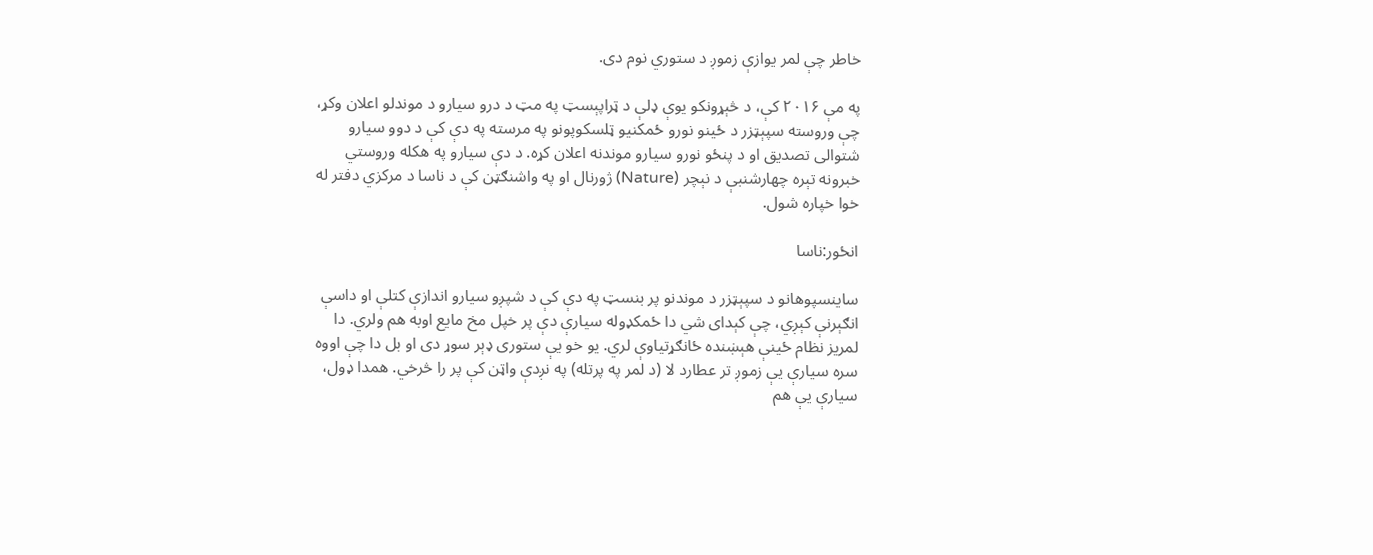خاطر چې لمر یوازې زموږ د ستوري نوم دی.

په مې ۲۰۱۶ کې، د څېړونکو یوې ډلې د ټراپېسټ په مټ د درو سیارو د موندلو اعلان وکړ، چې وروسته سپېټزر د ځینو نورو ځمکنیو ټلسکوپونو په مرسته په دې کې د دوو سیارو شتوالی تصدیق او د پنځو نورو سیارو موندنه اعلان کړه. د دې سیارو په هکله وروستي خبرونه تېره چهارشنبې د نېچر (Nature) ژورنال او په واشنګټن کې د ناسا د مرکزي دفتر له خوا خپاره شول.

انځور:ناسا

ساینسپوهانو د سپېټزر د موندنو پر بنسټ په دې کې د شپږو سیارو اندازې کتلې او داسې انګېرنې کېږي، چې کېدای شي دا ځمکډوله سیارې دې پر خپل مخ مایع اوبه هم ولري. دا لمریز نظام ځینې هېښنده ځانګړتیاوې لري. یو خو یې ستوری ډېر سوړ دی او بل دا چې اووه سره سیارې یې زموږ تر عطارد لا (د لمر په پرتله) په نږدې واټن کې پر را څرخي. همدا ډول، سیارې یې هم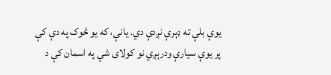یوې بلې ته ډېرې نږدې دي. یانې، که یو څوک په دې کې پر یوې سیارې ودرېږي نو کولای شي په اسمان کې د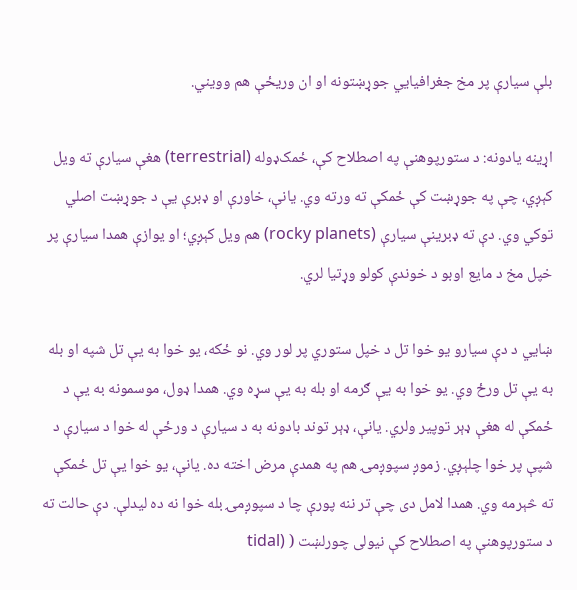بلې سیارې پر مخ جغرافیايي جوړښتونه او ان وریځې هم وویني.

اړینه یادونه: د ستورپوهنې په اصطلاح کې، ځمک‌ډوله (terrestrial) هغې سیارې ته ویل کېږي، چې په جوړښت کې ځمکې ته ورته وي. یانې، خاورې او ډبرې یې د جوړښت اصلي توکي وي. دې ته ډبرینې سیارې (rocky planets) هم ویل کېږي؛ او یوازې همدا سیارې پر خپل مخ د مایع اوبو د خوندې کولو وړتیا لري.

ښايي د دې سیارو یو خوا تل د خپل ستوري پر لور وي. نو ځکه، یو خوا به یې تل شپه او بله به یې تل ورځ وي. یو خوا به يې ګرمه او بله به یې سړه وي. همدا ډول، موسمونه به يې د ځمکې له هغې ډېر توپیر ولري. یانې، ډېر توند بادونه به د سیارې د ورځې له خوا د سیارې د شپې پر خوا چلېږي. زموږ سپوږمۍ هم په همدې مرض اخته ده. یانې، یو خوا یې تل ځمکې ته څېرمه وي. همدا لامل دی چې تر ننه پورې چا د سپوږمۍ بله خوا نه ده لیدلې. دې حالت ته د ستورپوهنې په اصطلاح کې نیولی چورلښت ( (tidal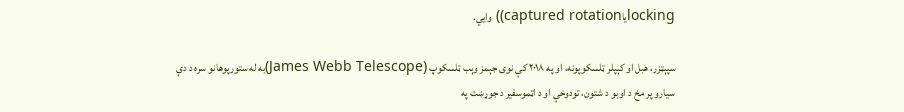lockingیاcaptured rotation)) وايي.

سپېټزر، هبل او کېپلر ټلسکوپونه، او په ۲۰۱۸ کې نوی جېمز وېب ټلسکوپ (James Webb Telescope)به له ستورپوهانو سره د دې سیارو پر مخ د اوبو د شتون، تودوخې او د اټموسفیر د جوړښت په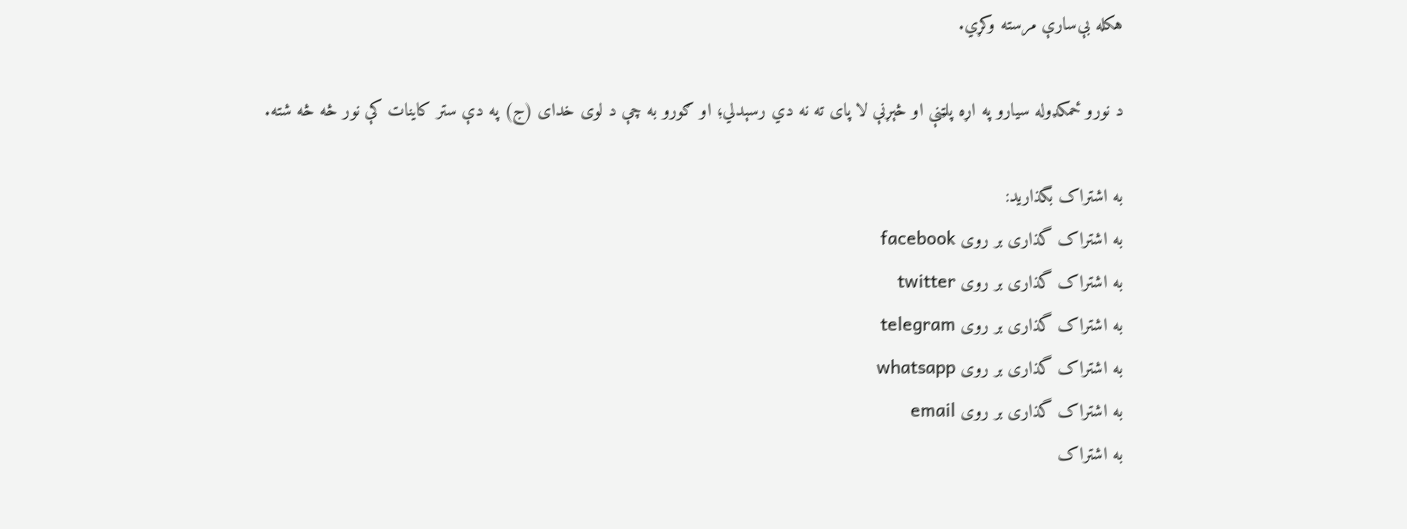هکله بې‌سارې مرسته وکړي.

د نورو ځمکډوله سیارو په اړه پلټنې او څېړنې لا پای ته نه دي رسېدلي؛ او ګورو به چې د لوی خدای (ج) په دې ستر کاینات کې نور څه څه شته.

به اشتراک بگذارید:
به اشتراک گذاری بر روی facebook
به اشتراک گذاری بر روی twitter
به اشتراک گذاری بر روی telegram
به اشتراک گذاری بر روی whatsapp
به اشتراک گذاری بر روی email
به اشتراک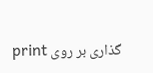گذاری بر روی print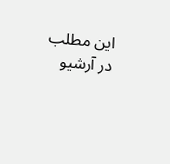این مطلب در آرشیو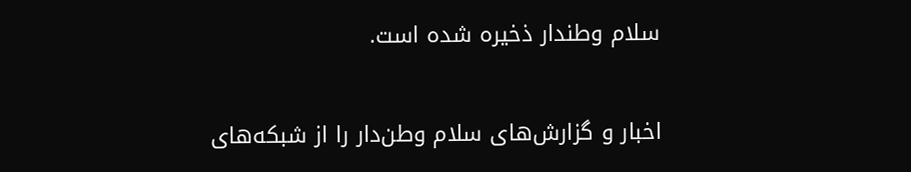سلام وطندار ذخیره شده است.

اخبار و گزارش‌های سلام وطن‌دار را از شبکه‌های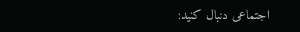اجتماعی دنبال کنید: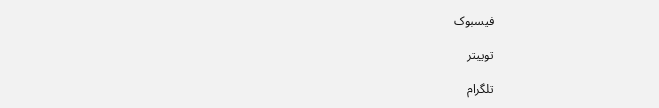فیسبوک

توییتر

تلگرام